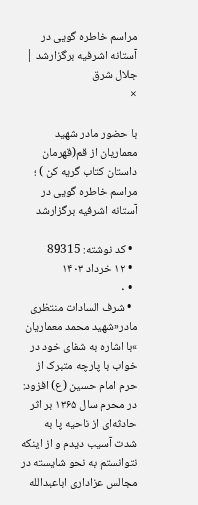مراسم خاطره گویی در آستانه اشرفیه برگزارشد | جلال شرق
×

با حضور مادر شهید معماریان از قم(قهرمان داستان کتاب گریه کن ) ؛
مراسم خاطره گویی در آستانه اشرفیه برگزارشد

  • کد نوشته: 89315
  • ۱۲ خرداد ۱۴۰۳
  • ۰
  • شرف السادات منتظری مادر«شهید محمد معماریان »با اشاره به شفای خود در خواب با پارچه متبرک از حرم امام حسین (ع) افزود: در محرم سال ۱۳۶۵ بر اثر حادثه‌ای از ناحیه پا به شدت آسیب دیدم و از اینکه نتوانستم به نحو شایسته در مجالس عزاداری اباعبدالله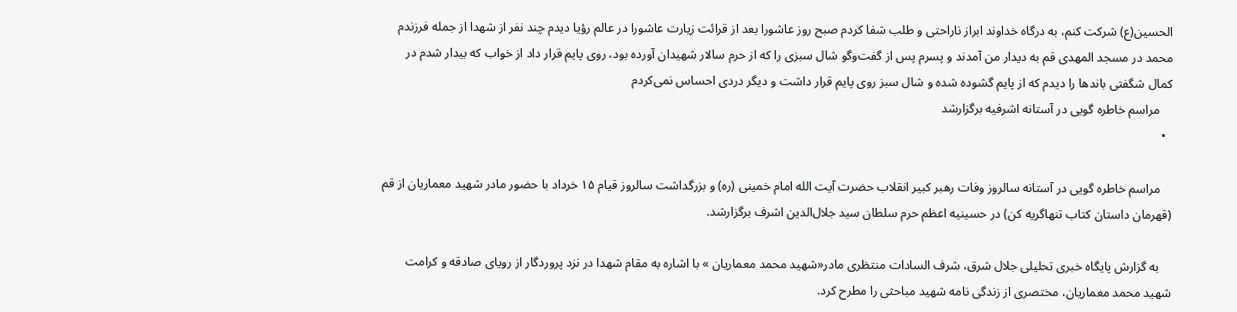الحسین(ع) شرکت کنم، به درگاه خداوند ابراز ناراحتی و طلب شفا کردم صبح روز عاشورا بعد از قرائت زیارت عاشورا در عالم رؤیا دیدم چند نفر از شهدا از جمله فرزندم محمد در مسجد المهدی قم به دیدار من آمدند و پسرم پس از گفت‌وگو شال سبزی را که از حرم سالار شهیدان آورده بود، روی پایم قرار داد از خواب که بیدار شدم در کمال شگفتی باندها را دیدم که از پایم گشوده شده و شال سبز روی پایم قرار داشت و دیگر دردی احساس نمی‌کردم
    مراسم خاطره گویی در آستانه اشرفیه برگزارشد
  •

    مراسم خاطره گویی در آستانه سالروز وفات رهبر کبیر انقلاب حضرت آیت الله امام خمینی (ره) و بزرگداشت سالروز قیام ۱۵ خرداد با حضور مادر شهید معماریان از قم (قهرمان داستان کتاب تنهاگریه کن) در حسینیه اعظم حرم سلطان سید جلال‌الدین اشرف برگزارشد.

    به گزارش پایگاه خبری تحلیلی جلال شرق، شرف السادات منتظری مادر«شهید محمد معماریان » با اشاره به مقام شهدا در نزد پروردگار از رویای صادقه و کرامت شهید محمد معماریان، مختصری از زندگی نامه شهید مباحثی را مطرح کرد.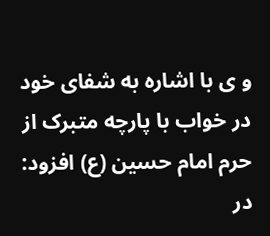و ی با اشاره به شفای خود در خواب با پارچه متبرک از حرم امام حسین (ع) افزود: در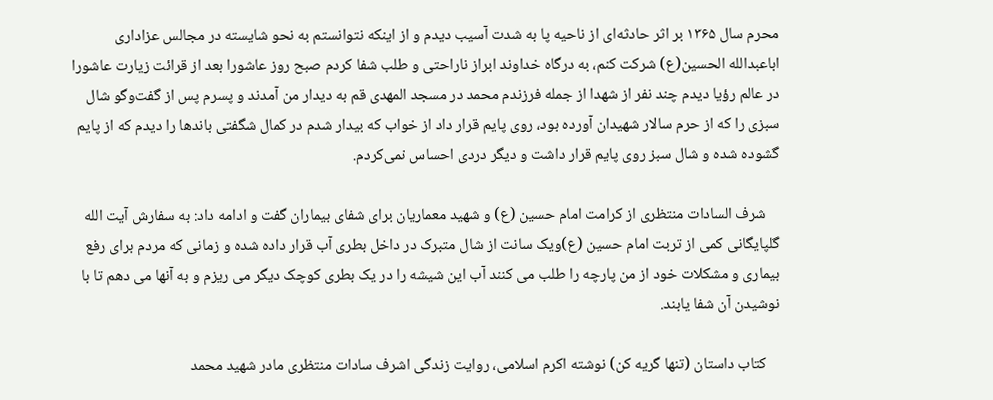محرم سال ۱۳۶۵ بر اثر حادثه‌ای از ناحیه پا به شدت آسیب دیدم و از اینکه نتوانستم به نحو شایسته در مجالس عزاداری اباعبدالله الحسین(ع) شرکت کنم، به درگاه خداوند ابراز ناراحتی و طلب شفا کردم صبح روز عاشورا بعد از قرائت زیارت عاشورا در عالم رؤیا دیدم چند نفر از شهدا از جمله فرزندم محمد در مسجد المهدی قم به دیدار من آمدند و پسرم پس از گفت‌وگو شال سبزی را که از حرم سالار شهیدان آورده بود، روی پایم قرار داد از خواب که بیدار شدم در کمال شگفتی باندها را دیدم که از پایم گشوده شده و شال سبز روی پایم قرار داشت و دیگر دردی احساس نمی‌کردم.

    شرف السادات منتظری از کرامت امام حسین (ع) و شهید معماریان برای شفای بیماران گفت و ادامه داد: به سفارش آیت الله گلپایگانی کمی از تربت امام حسین (ع)ویک سانت از شال متبرک در داخل بطری آب قرار داده شده و زمانی که مردم برای رفع بیماری و مشکلات خود از من پارچه را طلب می کنند آب این شیشه را در یک بطری کوچک دیگر می ریزم و به آنها می دهم تا با نوشیدن آن شفا یابند.

    کتاب داستان (تنها گریه کن) نوشته اکرم اسلامی، روایت زندگی اشرف سادات منتظری مادر شهید محمد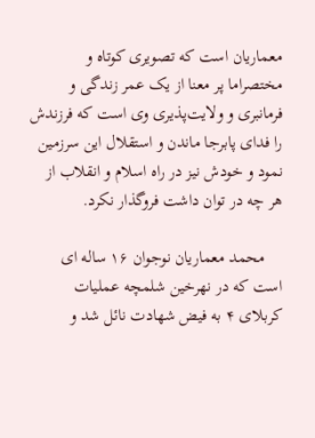معماریان است که تصویری کوتاه و مختصراما پر معنا از یک عمر زندگی و فرمانبری و ولایت‌پذیری وی است که فرزندش را فدای پابرجا ماندن و استقلال این سرزمین نمود و خودش نیز در راه اسلام و انقلاب از هر چه در توان داشت فروگذار نکرد.

    محمد معماریان نوجوان ۱۶ ساله ای است که در نهرخین شلمچه عملیات کربلای ۴ به فیض شهادت نائل شد و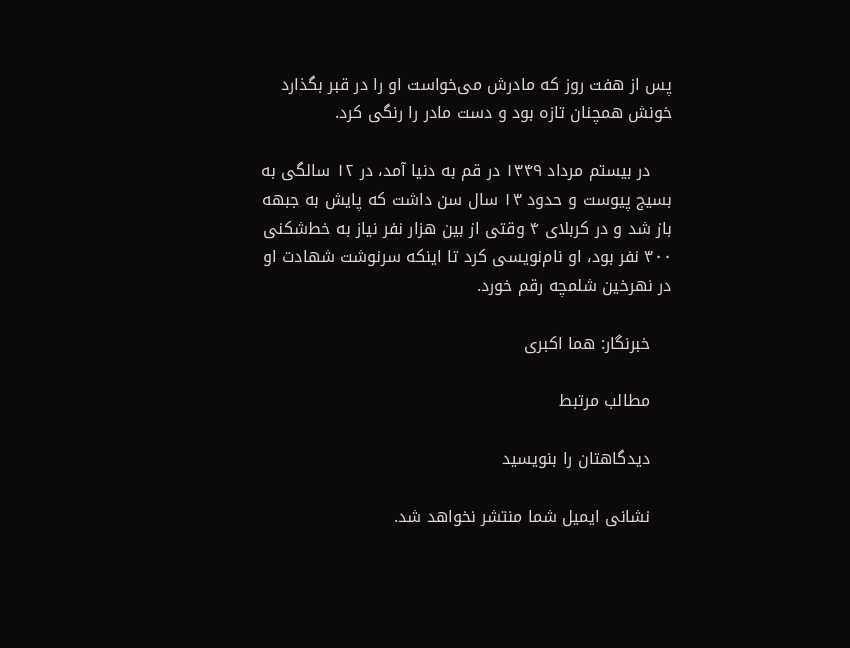پس از هفت روز که مادرش می‌خواست او را در قبر بگذارد خونش همچنان تازه بود و دست مادر را رنگی کرد.

    در بیستم مرداد ۱۳۴۹ در قم به دنیا آمد، در ۱۲ سالگی به بسیج پیوست و حدود ۱۳ سال سن داشت که پایش به جبهه باز شد و در کربلای ۴ وقتی از بین هزار نفر نیاز به خط‌شکنی ۳۰۰ نفر بود، او نام‌نویسی کرد تا اینکه سرنوشت شهادت او در نهرخین شلمچه رقم خورد.

    خبرنگار: هما اکبری

    مطالب مرتبط

    دیدگاهتان را بنویسید

    نشانی ایمیل شما منتشر نخواهد شد.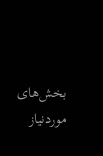بخش‌های موردنیاز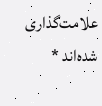علامت‌گذاری شده‌اند *